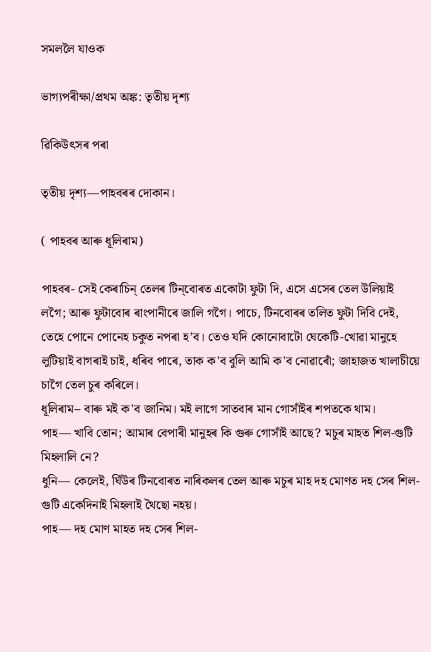সমললৈ যাওক

ভাগ্যপৰীক্ষা/প্ৰথম অঙ্ক: তৃতীয় দৃশ্য

ৱিকিউৎসৰ পৰা

তৃতীয় দৃশ্য—পাহবৰৰ দোকান।

( পাহবৰ আৰু ধূলিৰাম)

পাহবৰ- সেই কেৰাচিন্‌ তেলৰ টিন্‌বোৰত একোটা ফুটা দি, এসে এসেৰ তেল উলিয়াই লগৈ; আৰু ফুটাবোৰ ৰাংপানীৰে জালি গগৈ। পাচে, টিনবোৰৰ তলিত ফুটা দিবি দেই, তেহে পোনে পোনেহ চকুত নপৰা হ’ব। তেও যদি কোনোবাটো ঘেকেটি-খোৱা মানুহে লুটিয়াই বাগৰাই চাই, ধৰিব পাৰে, তাক ক'ব বুলি আমি ক'ব নোৱাৰোঁ; জাহাজত খালাচীয়ে চাগৈ তেল চুৰ কৰিলে।
ধূলিৰাম-- বাৰু মই ক'ব জানিম। মই লাগে সাতবাৰ মান গোসাঁইৰ শপতকে থাম।
পাহ— খাবি তোন; আমাৰ বেপাৰী মানুহৰ কি গুৰু গোসাঁই আছে? মচুৰ মাহত শিল-গুটি মিহলালি নে?
ধুনি— কেলেই, ঘিঁউৰ টিনবোৰত নাৰিকলৰ তেল আৰু মচুৰ মাহ দহ মোণত দহ সেৰ শিল-গুটি একেদিনাই মিহলাই থৈছো নহয়।
পাহ— দহ মোণ মাহত দহ সেৰ শিল-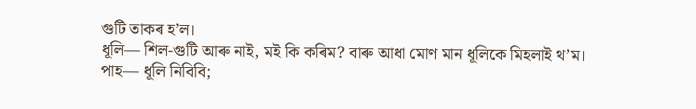গুটি তাকৰ হ’ল।
ধূলি— শিল-গুটি আৰু নাই, মই কি কৰিম? বাৰু আধা মোণ মান ধূলিকে মিহলাই থ’ম।
পাহ— ধূলি নিবিবি;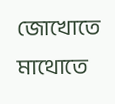জোখোতে মাথোতে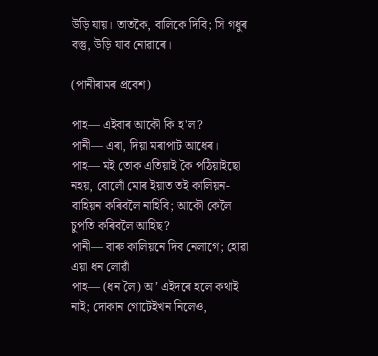উড়ি যায়। তাতকৈ, বালিকে দিবি; সি গধুৰ বস্তু, উড়ি যাব নোৱাৰে।

(পানীৰামৰ প্ৰবেশ)

পাহ— এইবাৰ আকৌ কি হ'ল?
পানী— এৰা, দিয়া মৰাপাট আধেৰ।
পাহ— মই তোক এতিয়াই কৈ পঠিয়াইছো নহয়, বোলোঁ মোৰ ইয়াত তই কালিয়ন-বাহিয়ন কৰিবলৈ নাহিবি; আকৌ কেলৈ চুপতি কৰিবলৈ আহিছ?
পানী— বাৰু কালিয়নে দিব নেলাগে; হোৱা এয়া ধন লোৱাঁ
পাহ— (ধন লৈ) অ’ এইদৰে হলে কথাই নাই; দোকান গোটেইখন নিলেও,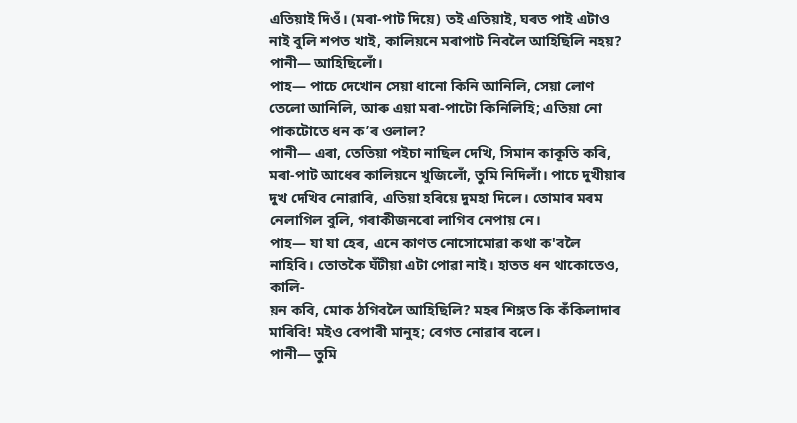এতিয়াই দিওঁ। (মৰা-পাট দিয়ে) তই এতিয়াই, ঘৰত পাই এটাও নাই বুলি শপত খাই, কালিয়নে মৰাপাট নিবলৈ আহিছিলি নহয়?
পানী— আহিছিলোঁ।
পাহ— পাচে দেখোন সেয়া ধানো কিনি আনিলি, সেয়া লোণ তেলো আনিলি, আৰু এয়া মৰা-পাটো কিনিলিহি; এতিয়া নো পাকটোতে ধন ক’ৰ ওলাল?
পানী— এৰা, তেতিয়া পইচা নাছিল দেখি, সিমান কাকূতি কৰি, মৰা-পাট আধেৰ কালিয়নে খুজিলোঁ, তুমি নিদিলাঁ। পাচে দুখীয়াৰ দুখ দেখিব নোৱাৰি, এতিয়া হৰিয়ে দুমহা দিলে। তোমাৰ মৰম নেলাগিল বুলি, গৰাকীজনৰো লাগিব নেপায় নে।
পাহ— যা যা হেৰ, এনে কাণত নোসোমোৱা কথা ক'বলৈ নাহিবি। তোতকৈ ঘঁটীয়া এটা পোৱা নাই। হাতত ধন থাকোতেও, কালি-
য়ন কবি, মোক ঠগিবলৈ আহিছিলি? মহৰ শিঙ্গত কি কঁকিলাদাৰ মাৰিবি! মইও বেপাৰী মানুহ; বেগত নোৱাৰ বলে।
পানী— তুমি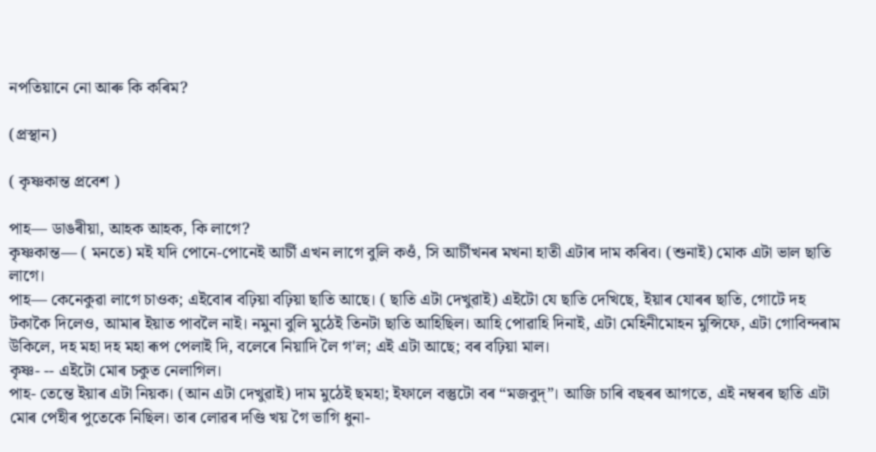নপতিয়ানে নো আৰু কি কৰিম?

(প্ৰস্থান)

( কৃষ্ণকান্ত প্ৰবেশ )

পাহ— ডাঙৰীয়া, আহক আহক, কি লাগে?
কৃষ্ণকান্ত— ( মনতে) মই যদি পোনে-পোনেই আৰ্চী এখন লাগে বুলি কওঁ, সি আৰ্চীখনৰ মখনা হাতী এটাৰ দাম কৰিব। (শুনাই) মোক এটা ভাল ছাতি লাগে।
পাহ— কেনেকুৱা লাগে চাওক; এইবোৰ বঢ়িয়া বঢ়িয়া ছাতি আছে। ( ছাতি এটা দেখুৱাই) এইটো যে ছাতি দেখিছে, ইয়াৰ যোৰৰ ছাতি, গোটে দহ টকাকৈ দিলেও, আমাৰ ইয়াত পাবলৈ নাই। নমুনা বুলি মুঠেই তিনটা ছাতি আহিছিল। আহি পোৱাহি দিনাই, এটা মেহিনীমোহন মুন্সিফে, এটা গোবিন্দৰাম উকিলে, দহ মহা দহ মহা ৰূপ পেলাই দি, বলেৰে নিয়াদি লৈ গ'ল; এই এটা আছে; বৰ বঢ়িয়া মাল।
কৃষ্ণ- -- এইটো মোৰ চকুত নেলাগিল।
পাহ- তেন্তে ইয়াৰ এটা নিয়ক। (আন এটা দেখুৱাই) দাম মুঠেই ছমহা; ইফালে বস্তুটো বৰ “মজবুদ্”। আজি চাৰি বছৰৰ আগতে, এই নম্বৰৰ ছাতি এটা মোৰ পেহীৰ পুতেকে নিছিল। তাৰ লোৱৰ দণ্ডি খয় গৈ ভাগি ধুনা-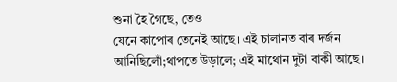শুনা হৈ গৈছে, তেও
যেনে কাপোৰ তেনেই আছে। এই চালানত বাৰ দৰ্জন আনিছিলোঁ;থাপতে উড়ালে; এই মাথোন দুটা বাকী আছে।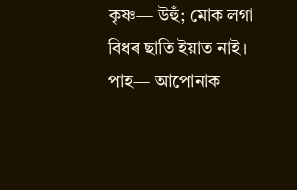কৃষ্ণ— উহুঁ; মোক লগা বিধৰ ছাতি ইয়াত নাই।
পাহ— আপোনাক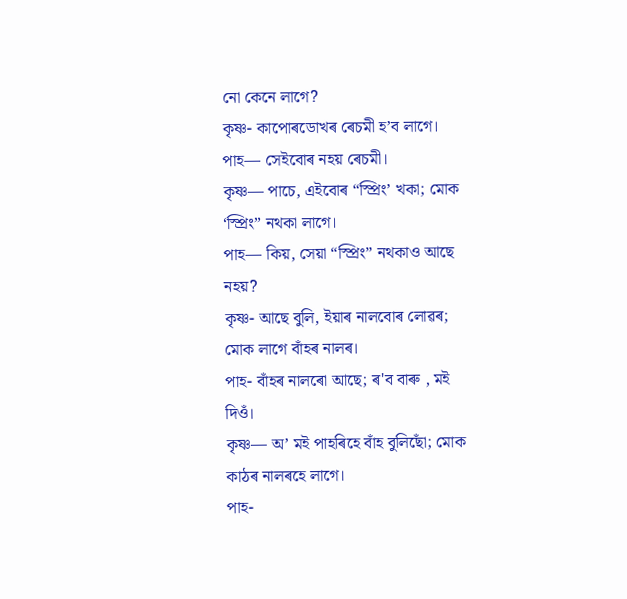নো কেনে লাগে?
কৃষ্ণ- কাপোৰডোখৰ ৰেচমী হ’ব লাগে।
পাহ— সেইবোৰ নহয় ৰেচমী।
কৃষ্ণ— পাচে, এইবোৰ “স্প্ৰিং’ খকা; মোক ‘স্প্ৰিং” নথকা লাগে।
পাহ— কিয়, সেয়া “স্প্ৰিং” নথকাও আছে নহয়?
কৃষ্ণ- আছে বুলি, ইয়াৰ নালবোৰ লোৱৰ; মোক লাগে বাঁহৰ নালৰ।
পাহ- বাঁহৰ নালৰো আছে; ৰ'ব বাৰু , মই দিওঁ।
কৃষ্ণ— অ’ মই পাহৰিহে বাঁহ বুলিছোঁ; মোক কাঠৰ নালৰহে লাগে।
পাহ-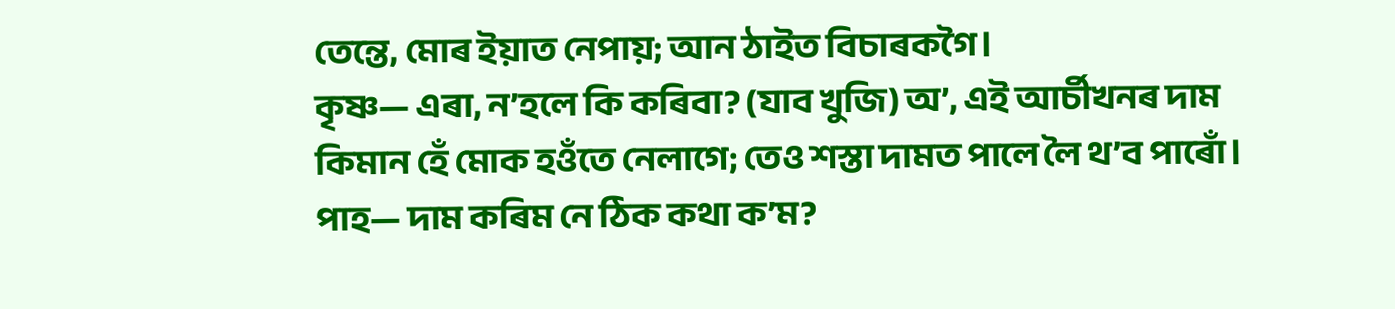তেন্তে, মোৰ ইয়াত নেপায়; আন ঠাইত বিচাৰকগৈ।
কৃষ্ণ— এৰা, ন’হলে কি কৰিবা? (যাব খুজি) অ’, এই আৰ্চীখনৰ দাম কিমান হেঁ মোক হওঁতে নেলাগে; তেও শস্তা দামত পালে লৈ থ’ব পাৰোঁ।
পাহ— দাম কৰিম নে ঠিক কথা ক’ম?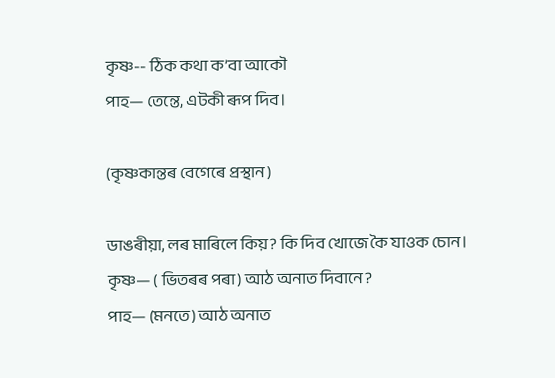কৃষ্ণ-- ঠিক কথা ক’বা আকৌ
পাহ— তেন্তে, এটকী ৰূপ দিব।

(কৃষ্ণকান্তৰ বেগেৰে প্ৰস্থান)

ডাঙৰীয়া, লৰ মাৰিলে কিয়? কি দিব খোজে কৈ যাওক চোন।
কৃষ্ণ— ( ভিতৰৰ পৰা) আঠ অনাত দিবানে?
পাহ— (মনতে) আঠ অনাত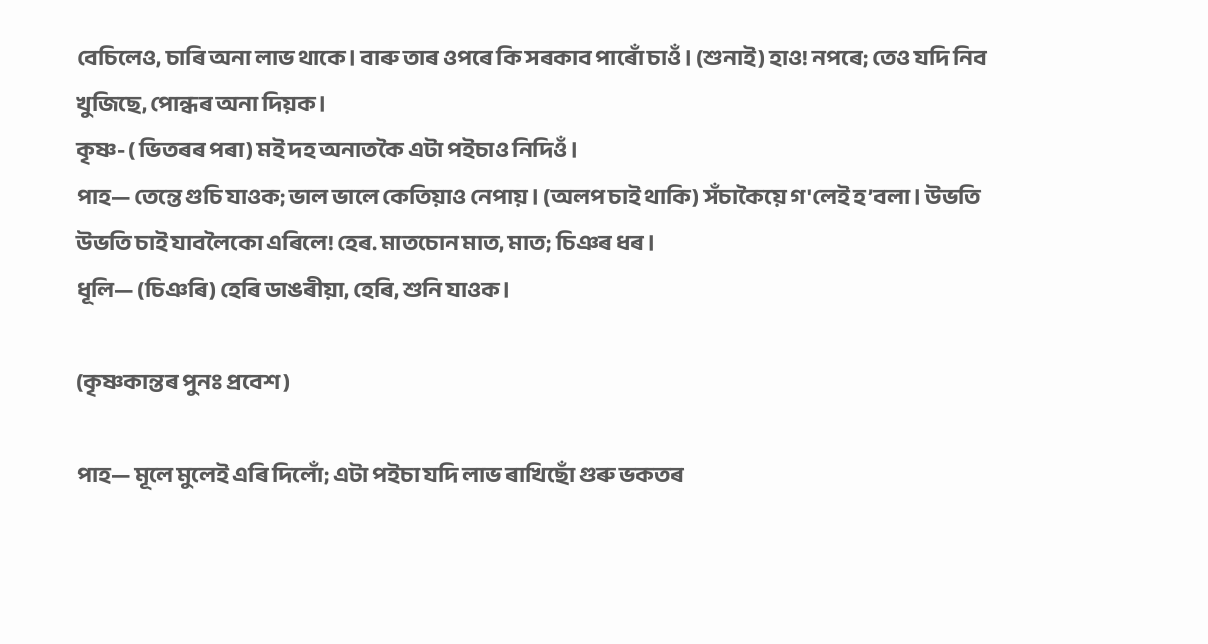বেচিলেও, চাৰি অনা লাভ থাকে। বাৰু তাৰ ওপৰে কি সৰকাব পাৰোঁ চাওঁ। (শুনাই) হাও! নপৰে; তেও যদি নিব খুজিছে, পোন্ধৰ অনা দিয়ক।
কৃষ্ণ- ( ভিতৰৰ পৰা) মই দহ অনাতকৈ এটা পইচাও নিদিওঁ।
পাহ— তেন্তে গুচি যাওক; ভাল ভালে কেতিয়াও নেপায়। (অলপ চাই থাকি) সঁচাকৈয়ে গ'লেই হ’বলা। উভতি উভতি চাই যাবলৈকো এৰিলে! হেৰ. মাতচোন মাত, মাত; চিঞৰ ধৰ।
ধূলি— (চিঞৰি) হেৰি ডাঙৰীয়া, হেৰি, শুনি যাওক।

(কৃষ্ণকান্তৰ পুনঃ প্ৰবেশ )

পাহ— মূলে মুলেই এৰি দিলোঁ; এটা পইচা যদি লাভ ৰাখিছোঁ গুৰু ভকতৰ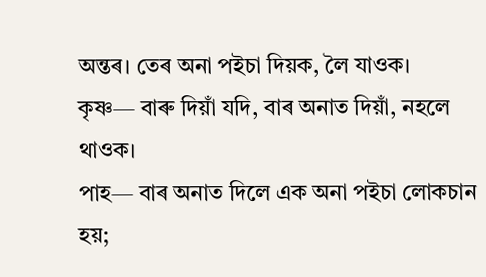অন্তৰ। তেৰ অনা পইচা দিয়ক, লৈ যাওক।
কৃষ্ণ— বাৰু দিয়াঁ যদি, বাৰ অনাত দিয়াঁ, নহলে থাওক।
পাহ— বাৰ অনাত দিলে এক অনা পইচা লোকচান হয়;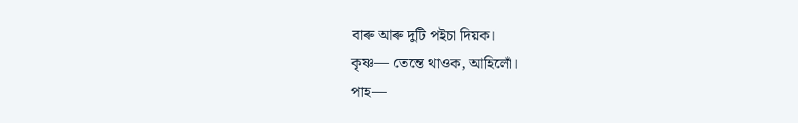বাৰু আৰু দুটি পইচা দিয়ক।
কৃষ্ণ— তেন্তে থাওক, আহিলোঁ।
পাহ—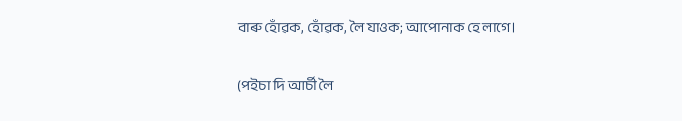বাৰু হোঁৱক, হোঁৱক, লৈ যাওক; আপোনাক হে লাগে।

(পইচা দি আৰ্চী লৈ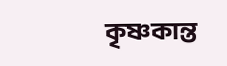কৃষ্ণকান্ত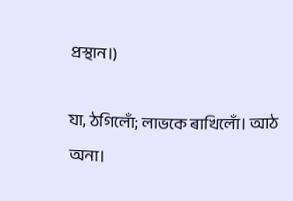প্ৰস্থান।)

যা, ঠগিলোঁ; লাভকে ৰাখিলোঁ। আঠ অনা।